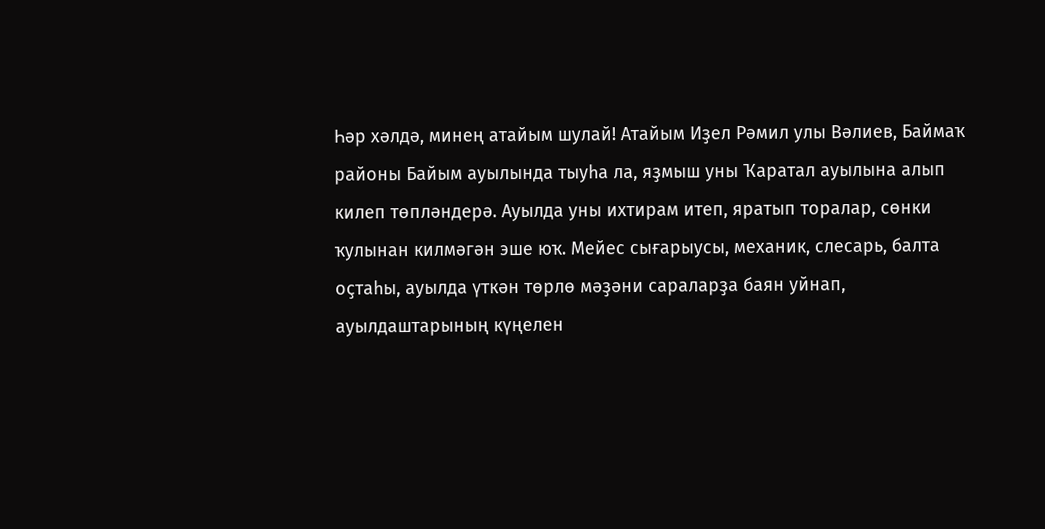Һәр хәлдә, минең атайым шулай! Атайым Иҙел Рәмил улы Вәлиев, Баймаҡ районы Байым ауылында тыуһа ла, яҙмыш уны Ҡаратал ауылына алып килеп төпләндерә. Ауылда уны ихтирам итеп, яратып торалар, сөнки ҡулынан килмәгән эше юҡ. Мейес сығарыусы, механик, слесарь, балта оҫтаһы, ауылда үткән төрлө мәҙәни сараларҙа баян уйнап, ауылдаштарының күңелен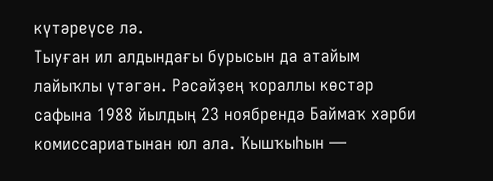күтәреүсе лә.
Тыуған ил алдындағы бурысын да атайым лайыҡлы үтәгән. Рәсәйҙең ҡораллы көстәр сафына 1988 йылдың 23 ноябрендә Баймаҡ хәрби комиссариатынан юл ала. Ҡышҡыһын —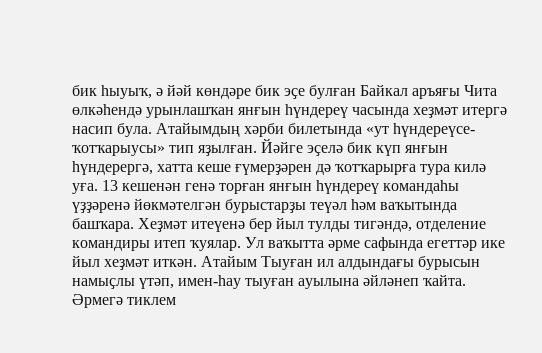бик һыуыҡ, ә йәй көндәре бик эҫе булған Байкал аръяғы Чита өлкәһендә урынлашҡан янғын һүндереү часында хеҙмәт итергә насип була. Атайымдың хәрби билетында «ут һүндереүсе-ҡотҡарыусы» тип яҙылған. Йәйге эҫелә бик күп янғын һүндерергә, хатта кеше ғүмерҙәрен дә ҡотҡарырға тура килә уға. 13 кешенән генә торған янғын һүндереү командаһы үҙҙәренә йөкмәтелгән бурыстарҙы теүәл һәм ваҡытында башҡара. Хеҙмәт итеүенә бер йыл тулды тигәндә, отделение командиры итеп ҡуялар. Ул ваҡытта әрме сафында егеттәр ике йыл хеҙмәт иткән. Атайым Тыуған ил алдындағы бурысын намыҫлы үтәп, имен-һау тыуған ауылына әйләнеп ҡайта. Әрмегә тиклем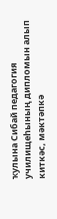ҡулына Сибай педагогия училищеһының дипломын алып киткәс, мәктәпкә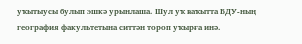уҡытыусы булып эшкә урынлаша. Шул уҡ ваҡытта БДУ-ның география факультетына ситтән тороп уҡырға инә.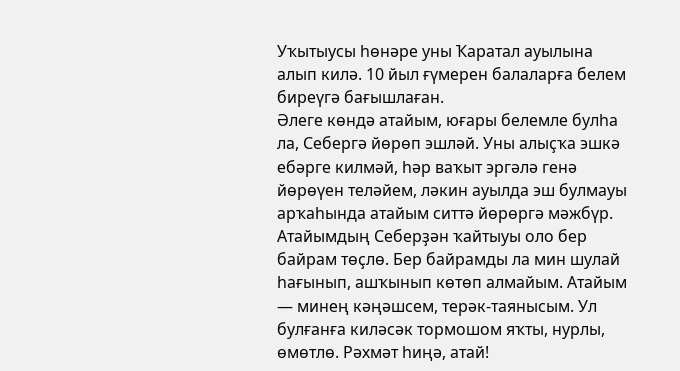Уҡытыусы һөнәре уны Ҡаратал ауылына алып килә. 10 йыл ғүмерен балаларға белем биреүгә бағышлаған.
Әлеге көндә атайым, юғары белемле булһа ла, Себергә йөрөп эшләй. Уны алыҫҡа эшкә ебәрге килмәй, һәр ваҡыт эргәлә генә йөрөүен теләйем, ләкин ауылда эш булмауы арҡаһында атайым ситтә йөрөргә мәжбүр. Атайымдың Себерҙән ҡайтыуы оло бер байрам төҫлө. Бер байрамды ла мин шулай һағынып, ашҡынып көтөп алмайым. Атайым — минең кәңәшсем, терәк-таянысым. Ул булғанға киләсәк тормошом яҡты, нурлы, өмөтлө. Рәхмәт һиңә, атай!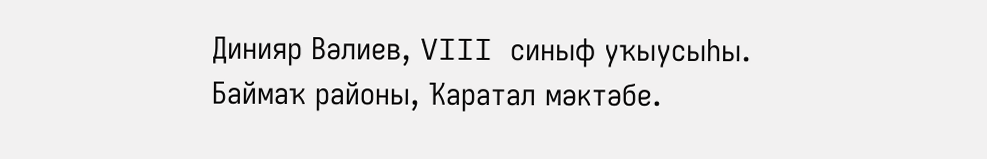Динияр Вәлиев, VIII синыф уҡыусыһы.
Баймаҡ районы, Ҡаратал мәктәбе.